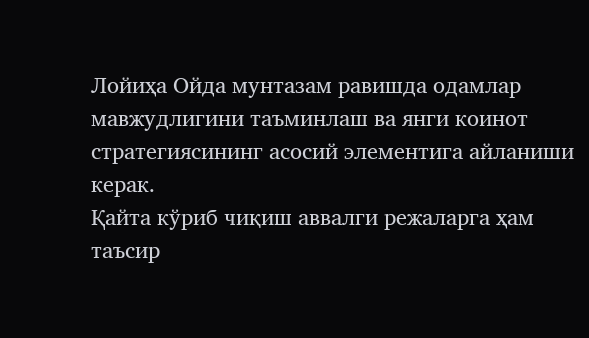Лойиҳа Ойда мунтазам равишда одамлар мавжудлигини таъминлаш ва янги коинот стратегиясининг асосий элементига айланиши керак.
Қайта кўриб чиқиш аввалги режаларга ҳам таъсир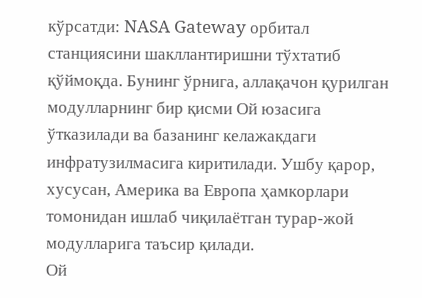кўрсатди: NASA Gateway орбитал станциясини шакллантиришни тўхтатиб қўймоқда. Бунинг ўрнига, аллақачон қурилган модулларнинг бир қисми Ой юзасига ўтказилади ва базанинг келажакдаги инфратузилмасига киритилади. Ушбу қарор, хусусан, Америка ва Европа ҳамкорлари томонидан ишлаб чиқилаётган турар-жой модулларига таъсир қилади.
Ой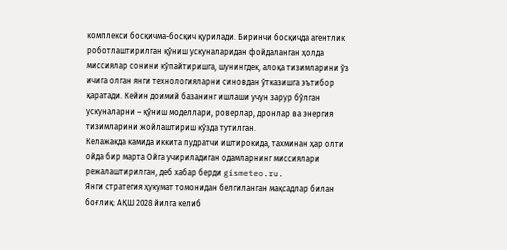комплекси босқичма-босқич қурилади. Биринчи босқичда агентлик роботлаштирилган қўниш ускуналаридан фойдаланган ҳолда миссиялар сонини кўпайтиришга, шунингдек, алоқа тизимларини ўз ичига олган янги технологияларни синовдан ўтказишга эътибор қаратади. Кейин доимий базанинг ишлаши учун зарур бўлган ускуналарни – қўниш моделлари, роверлар, дронлар ва энергия тизимларини жойлаштириш кўзда тутилган.
Келажакда камида иккита пудратчи иштирокида, тахминан ҳар олти ойда бир марта Ойга учириладиган одамларнинг миссиялари режалаштирилган, деб хабар берди gismeteo.ru.
Янги стратегия ҳукумат томонидан белгиланган мақсадлар билан боғлиқ: АҚШ 2028 йилга келиб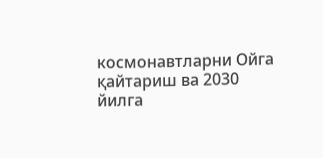космонавтларни Ойга қайтариш ва 2030 йилга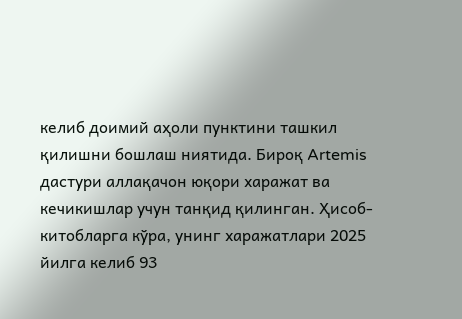келиб доимий аҳоли пунктини ташкил қилишни бошлаш ниятида. Бироқ Artemis дастури аллақачон юқори харажат ва кечикишлар учун танқид қилинган. Ҳисоб-китобларга кўра, унинг харажатлари 2025 йилга келиб 93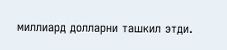миллиард долларни ташкил этди.